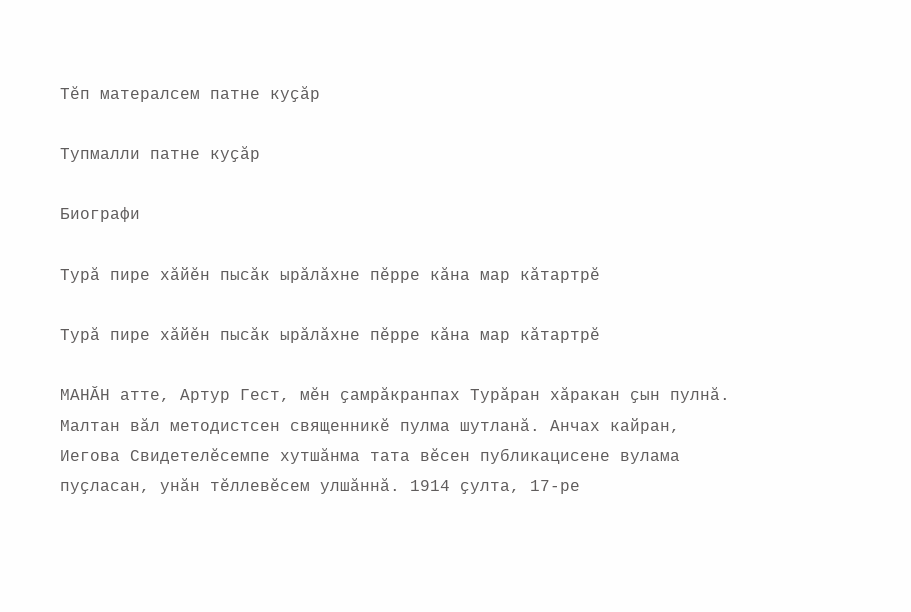Тӗп матералсем патне куҫӑр

Тупмалли патне куҫӑр

Биографи

Турӑ пире хӑйӗн пысӑк ырӑлӑхне пӗрре кӑна мар кӑтартрӗ

Турӑ пире хӑйӗн пысӑк ырӑлӑхне пӗрре кӑна мар кӑтартрӗ

МАНӐН атте, Артур Гест, мӗн ҫамрӑкранпах Турӑран хӑракан ҫын пулнӑ. Малтан вӑл методистсен священникӗ пулма шутланӑ. Анчах кайран, Иегова Свидетелӗсемпе хутшӑнма тата вӗсен публикацисене вулама пуҫласан, унӑн тӗллевӗсем улшӑннӑ. 1914 ҫулта, 17-ре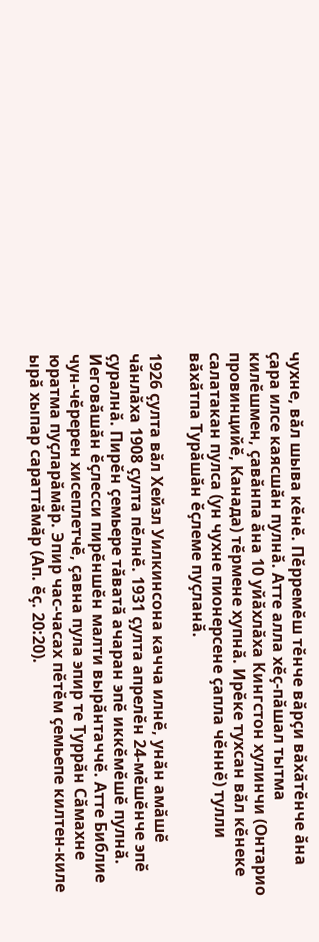чухне, вӑл шыва кӗнӗ. Пӗрремӗш тӗнче вӑрҫи вӑхӑтӗнче ӑна ҫара илсе каясшӑн пулнӑ. Атте алла хӗҫ-пӑшал тытма килӗшмен, ҫавӑнпа ӑна 10 уйӑхлӑха Кингстон хулинчи (Онтарио провинцийӗ, Канада) тӗрмене хупнӑ. Ирӗке тухсан вӑл кӗнеке салатакан пулса (ун чухне пионерсене ҫапла чӗннӗ) тулли вӑхӑтпа Турӑшӑн ӗҫлеме пуҫланӑ.

1926 ҫулта вӑл Хейзл Уилкинсона качча илнӗ, унӑн амӑшӗ чӑнлӑха 1908 ҫулта пӗлнӗ. 1931 ҫулта апрелӗн 24-мӗшӗнче эпӗ ҫуралнӑ. Пирӗн ҫемьере тӑватӑ ачаран эпӗ иккӗмӗшӗ пулнӑ. Иеговӑшӑн ӗҫлесси пирӗншӗн малти вырӑнтаччӗ. Атте Библие чун-чӗререн хисеплетчӗ, ҫавна пула эпир те Туррӑн Сӑмахне юратма пуҫларӑмӑр. Эпир час-часах пӗтӗм ҫемьепе килтен-киле ырӑ хыпар сараттӑмӑр (Ап. ӗҫ. 20:20).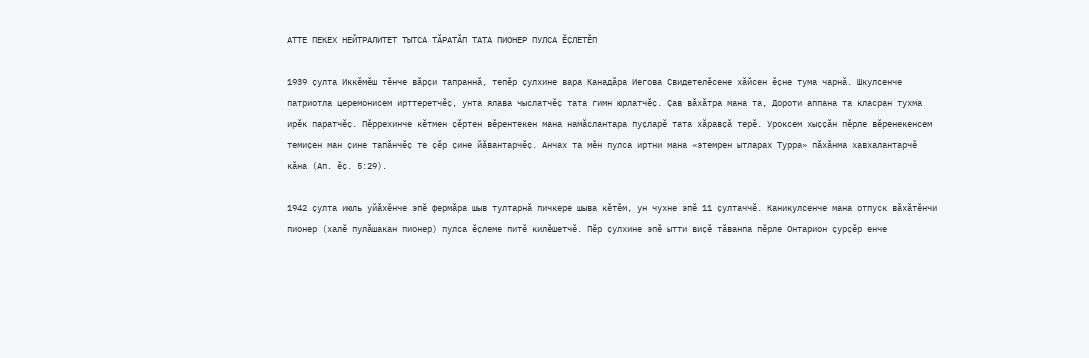АТТЕ ПЕКЕХ НЕЙТРАЛИТЕТ ТЫТСА ТӐРАТӐП ТАТА ПИОНЕР ПУЛСА ӖҪЛЕТӖП

1939 ҫулта Иккӗмӗш тӗнче вӑрҫи тапраннӑ, тепӗр ҫулхине вара Канадӑра Иегова Свидетелӗсене хӑйсен ӗҫне тума чарнӑ. Шкулсенче патриотла церемонисем ирттеретчӗҫ, унта ялава чыслатчӗҫ тата гимн юрлатчӗҫ. Ҫав вӑхӑтра мана та, Дороти аппана та класран тухма ирӗк паратчӗҫ. Пӗррехинче кӗтмен ҫӗртен вӗрентекен мана намӑслантара пуҫларӗ тата хӑравҫӑ терӗ. Уроксем хыҫҫӑн пӗрле вӗренекенсем темиҫен ман ҫине тапӑнчӗҫ те ҫӗр ҫине йӑвантарчӗҫ. Анчах та мӗн пулса иртни мана «этемрен ытларах Турра» пӑхӑнма хавхалантарчӗ кӑна (Ап. ӗҫ. 5:29).

1942 ҫулта июль уйӑхӗнче эпӗ фермӑра шыв тултарнӑ пичкере шыва кӗтӗм, ун чухне эпӗ 11 ҫултаччӗ. Каникулсенче мана отпуск вӑхӑтӗнчи пионер (халӗ пулӑшакан пионер) пулса ӗҫлеме питӗ килӗшетчӗ. Пӗр ҫулхине эпӗ ытти виҫӗ тӑванпа пӗрле Онтарион ҫурҫӗр енче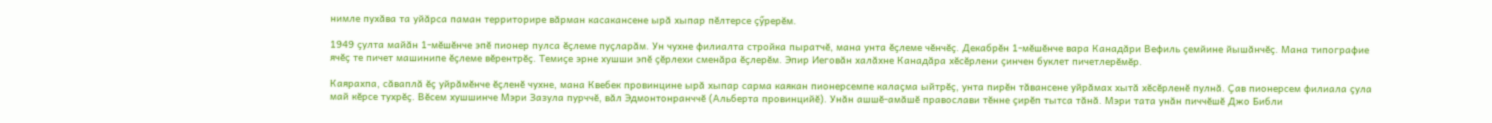нимле пухӑва та уйӑрса паман территорире вӑрман касакансене ырӑ хыпар пӗлтерсе ҫӳрерӗм.

1949 ҫулта майӑн 1-мӗшӗнче эпӗ пионер пулса ӗҫлеме пуҫларӑм. Ун чухне филиалта стройка пыратчӗ, мана унта ӗҫлеме чӗнчӗҫ. Декабрӗн 1-мӗшӗнче вара Канадӑри Вефиль ҫемйине йышӑнчӗҫ. Мана типографие ячӗҫ те пичет машинипе ӗҫлеме вӗрентрӗҫ. Темиҫе эрне хушши эпӗ ҫӗрлехи сменӑра ӗҫлерӗм. Эпир Иеговӑн халӑхне Канадӑра хӗсӗрлени ҫинчен буклет пичетлерӗмӗр.

Каярахпа, сӑваплӑ ӗҫ уйрӑмӗнче ӗҫленӗ чухне, мана Квебек провинцине ырӑ хыпар сарма каякан пионерсемпе калаҫма ыйтрӗҫ, унта пирӗн тӑвансене уйрӑмах хытӑ хӗсӗрленӗ пулнӑ. Ҫав пионерсем филиала ҫула май кӗрсе тухрӗҫ. Вӗсем хушшинче Мэри Зазула пурччӗ, вӑл Эдмонтонранччӗ (Альберта провинцийӗ). Унӑн ашшӗ-амӑшӗ православи тӗнне ҫирӗп тытса тӑнӑ. Мэри тата унӑн пиччӗшӗ Джо Библи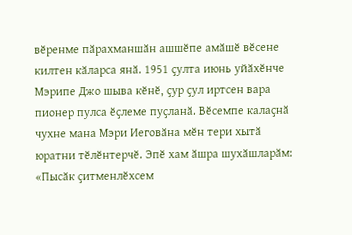вӗренме пӑрахманшӑн ашшӗпе амӑшӗ вӗсене килтен кӑларса янӑ. 1951 ҫулта июнь уйӑхӗнче Мэрипе Джо шыва кӗнӗ, ҫур ҫул иртсен вара пионер пулса ӗҫлеме пуҫланӑ. Вӗсемпе калаҫнӑ чухне мана Мэри Иеговӑна мӗн тери хытӑ юратни тӗлӗнтерчӗ. Эпӗ хам ӑшра шухӑшларӑм: «Пысӑк ҫитменлӗхсем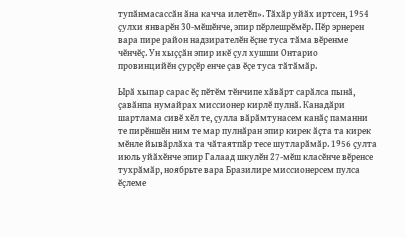тупӑнмасассӑн ӑна качча илетӗп». Тӑхӑр уйӑх иртсен, 1954 ҫулхи январӗн 30-мӗшӗнче, эпир пӗрлешрӗмӗр. Пӗр эрнерен вара пире район надзирателӗн ӗҫне туса тӑма вӗренме чӗнчӗҫ. Ун хыҫҫӑн эпир икӗ ҫул хушши Онтарио провинцийӗн ҫурҫӗр енче ҫав ӗҫе туса тӑтӑмӑр.

Ырӑ хыпар сарас ӗҫ пӗтӗм тӗнчипе хӑвӑрт сарӑлса пынӑ, ҫавӑнпа нумайрах миссионер кирлӗ пулнӑ. Канадӑри шартлама сивӗ хӗл те, ҫулла вӑрӑмтунасем канӑҫ паманни те пирӗншӗн ним те мар пулнӑран эпир кирек ӑҫта та кирек мӗнле йывӑрлӑха та чӑтаятпӑр тесе шутларӑмӑр. 1956 ҫулта июль уйӑхӗнче эпир Галаад шкулӗн 27-мӗш класӗнче вӗренсе тухрӑмӑр, ноябрьте вара Бразилире миссионерсем пулса ӗҫлеме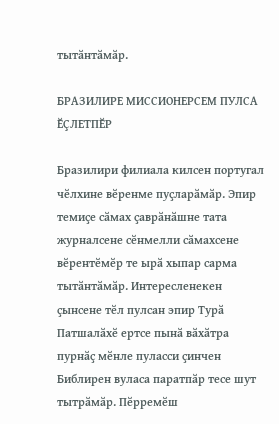тытӑнтӑмӑр.

БРАЗИЛИРЕ МИССИОНЕРСЕМ ПУЛСА ӖҪЛЕТПӖР

Бразилири филиала килсен португал чӗлхине вӗренме пуҫларӑмӑр. Эпир темиҫе сӑмах ҫаврӑнӑшне тата журналсене сӗнмелли сӑмахсене вӗрентӗмӗр те ырӑ хыпар сарма тытӑнтӑмӑр. Интересленекен ҫынсене тӗл пулсан эпир Турӑ Патшалӑхӗ ертсе пынӑ вӑхӑтра пурнӑҫ мӗнле пуласси ҫинчен Библирен вуласа паратпӑр тесе шут тытрӑмӑр. Пӗрремӗш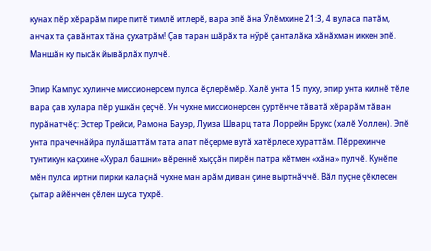кунах пӗр хӗрарӑм пире питӗ тимлӗ итлерӗ, вара эпӗ ӑна Ӳлӗмхине 21:3, 4 вуласа патӑм, анчах та ҫавӑнтах тӑна ҫухатрӑм! Ҫав таран шӑрӑх та нӳрӗ ҫанталӑка хӑнӑхман иккен эпӗ. Маншӑн ку пысӑк йывӑрлӑх пулчӗ.

Эпир Кампус хулинче миссионерсем пулса ӗҫлерӗмӗр. Халӗ унта 15 пуху, эпир унта килнӗ тӗле вара ҫав хулара пӗр ушкӑн ҫеҫчӗ. Ун чухне миссионерсен ҫуртӗнче тӑватӑ хӗрарӑм тӑван пурӑнатчӗҫ: Эстер Трейси, Рамона Бауэр, Луиза Шварц тата Лоррейн Брукс (халӗ Уоллен). Эпӗ унта прачечнӑйра пулӑшаттӑм тата апат пӗҫерме вутӑ хатӗрлесе хураттӑм. Пӗррехинче тунтикун каҫхине «Хурал башни» вӗреннӗ хыҫҫӑн пирӗн патра кӗтмен «хӑна» пулчӗ. Кунӗпе мӗн пулса иртни пирки калаҫнӑ чухне ман арӑм диван ҫине выртнӑччӗ. Вӑл пуҫне ҫӗклесен ҫытар айӗнчен ҫӗлен шуса тухрӗ.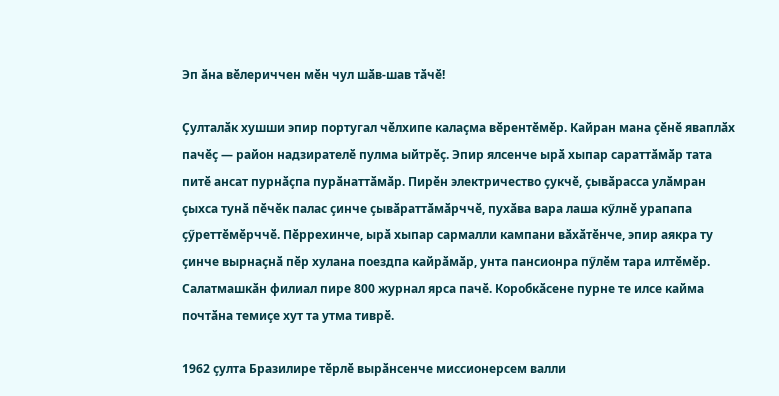Эп ӑна вӗлериччен мӗн чул шӑв-шав тӑчӗ!

Ҫулталӑк хушши эпир португал чӗлхипе калаҫма вӗрентӗмӗр. Кайран мана ҫӗнӗ яваплӑх пачӗҫ — район надзирателӗ пулма ыйтрӗҫ. Эпир ялсенче ырӑ хыпар сараттӑмӑр тата питӗ ансат пурнӑҫпа пурӑнаттӑмӑр. Пирӗн электричество ҫукчӗ, ҫывӑрасса улӑмран ҫыхса тунӑ пӗчӗк палас ҫинче ҫывӑраттӑмӑрччӗ, пухӑва вара лаша кӳлнӗ урапапа ҫӳреттӗмӗрччӗ. Пӗррехинче, ырӑ хыпар сармалли кампани вӑхӑтӗнче, эпир аякра ту ҫинче вырнаҫнӑ пӗр хулана поездпа кайрӑмӑр, унта пансионра пӳлӗм тара илтӗмӗр. Салатмашкӑн филиал пире 800 журнал ярса пачӗ. Коробкӑсене пурне те илсе кайма почтӑна темиҫе хут та утма тиврӗ.

1962 ҫулта Бразилире тӗрлӗ вырӑнсенче миссионерсем валли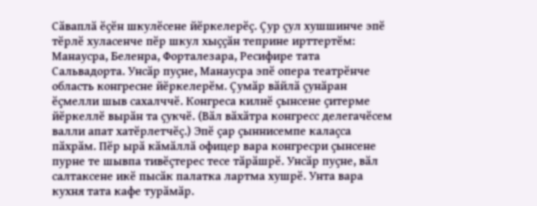Сӑваплӑ ӗҫӗн шкулӗсене йӗркелерӗҫ. Ҫур ҫул хушшинче эпӗ тӗрлӗ хуласенче пӗр шкул хыҫҫӑн теприне ирттертӗм: Манаусра, Беленра, Форталезара, Ресифире тата Сальвадорта. Унсӑр пуҫне, Манаусра эпӗ опера театрӗнче область конгресне йӗркелерӗм. Ҫумӑр вӑйлӑ ҫунӑран ӗҫмелли шыв сахалччӗ. Конгреса килнӗ ҫынсене ҫитерме йӗркеллӗ вырӑн та ҫукчӗ. (Вӑл вӑхӑтра конгресс делегачӗсем валли апат хатӗрлетчӗҫ.) Эпӗ ҫар ҫыннисемпе калаҫса пӑхрӑм. Пӗр ырӑ кӑмӑллӑ офицер вара конгресри ҫынсене пурне те шывпа тивӗҫтерес тесе тӑрӑшрӗ. Унсӑр пуҫне, вӑл салтаксене икӗ пысӑк палатка лартма хушрӗ. Унта вара кухня тата кафе турӑмӑр.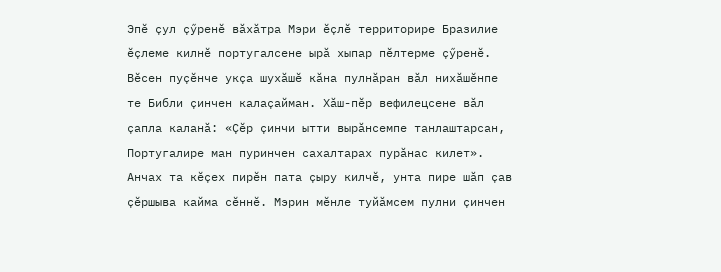Эпӗ ҫул ҫӳренӗ вӑхӑтра Мэри ӗҫлӗ территорире Бразилие ӗҫлеме килнӗ португалсене ырӑ хыпар пӗлтерме ҫӳренӗ. Вӗсен пуҫӗнче укҫа шухӑшӗ кӑна пулнӑран вӑл нихӑшӗнпе те Библи ҫинчен калаҫайман. Хӑш-пӗр вефилецсене вӑл ҫапла каланӑ: «Ҫӗр ҫинчи ытти вырӑнсемпе танлаштарсан, Португалире ман пуринчен сахалтарах пурӑнас килет». Анчах та кӗҫех пирӗн пата ҫыру килчӗ, унта пире шӑп ҫав ҫӗршыва кайма сӗннӗ. Мэрин мӗнле туйӑмсем пулни ҫинчен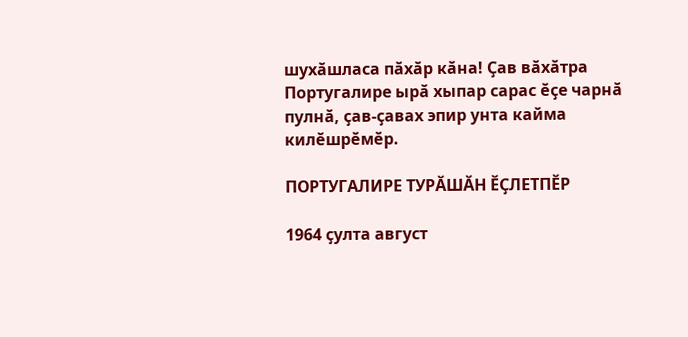шухӑшласа пӑхӑр кӑна! Ҫав вӑхӑтра Португалире ырӑ хыпар сарас ӗҫе чарнӑ пулнӑ, ҫав-ҫавах эпир унта кайма килӗшрӗмӗр.

ПОРТУГАЛИРЕ ТУРӐШӐН ӖҪЛЕТПӖР

1964 ҫулта август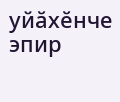уйӑхӗнче эпир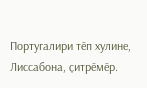Португалири тӗп хулине, Лиссабона, ҫитрӗмӗр.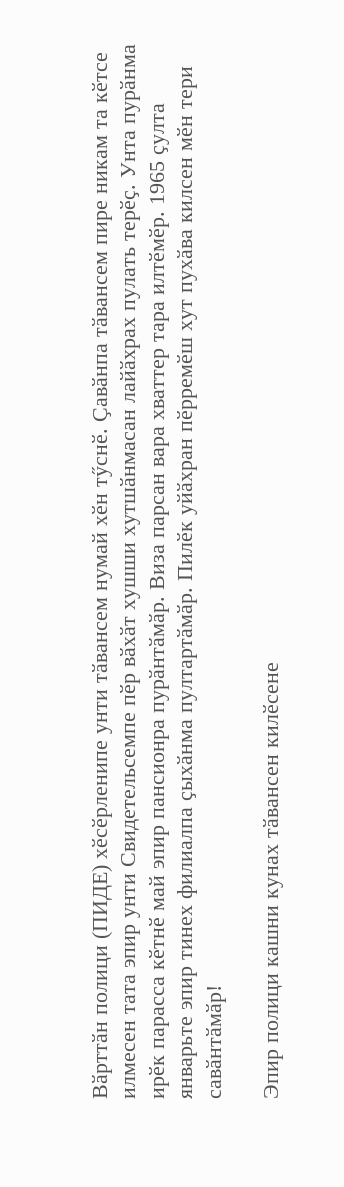Вӑрттӑн полици (ПИДЕ) хӗсӗрленипе унти тӑвансем нумай хӗн тӳснӗ. Ҫавӑнпа тӑвансем пире никам та кӗтсе илмесен тата эпир унти Свидетельсемпе пӗр вӑхӑт хушши хутшӑнмасан лайӑхрах пулать терӗҫ. Унта пурӑнма ирӗк парасса кӗтнӗ май эпир пансионра пурӑнтӑмӑр. Виза парсан вара хваттер тара илтӗмӗр. 1965 ҫулта январьте эпир тинех филиалпа ҫыхӑнма пултартӑмӑр. Пилӗк уйӑхран пӗрремӗш хут пухӑва килсен мӗн тери савӑнтӑмӑр!

Эпир полици кашни кунах тӑвансен килӗсене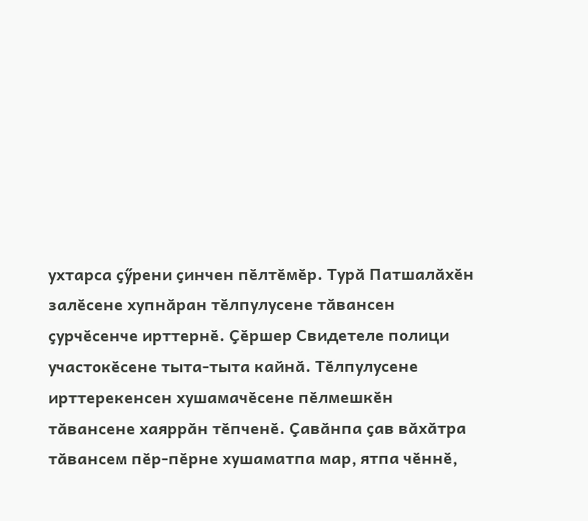ухтарса ҫӳрени ҫинчен пӗлтӗмӗр. Турӑ Патшалӑхӗн залӗсене хупнӑран тӗлпулусене тӑвансен ҫурчӗсенче ирттернӗ. Ҫӗршер Свидетеле полици участокӗсене тыта-тыта кайнӑ. Тӗлпулусене ирттерекенсен хушамачӗсене пӗлмешкӗн тӑвансене хаяррӑн тӗпченӗ. Ҫавӑнпа ҫав вӑхӑтра тӑвансем пӗр-пӗрне хушаматпа мар, ятпа чӗннӗ,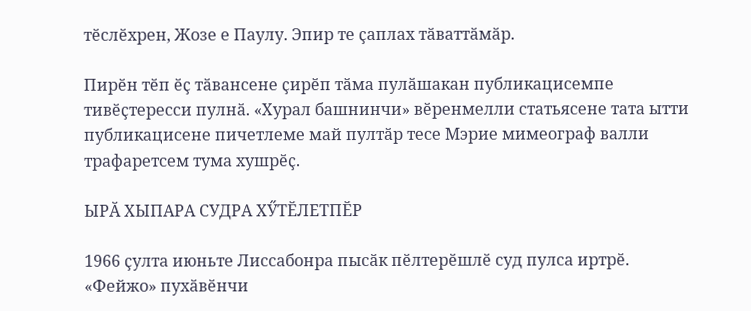тӗслӗхрен, Жозе е Паулу. Эпир те ҫаплах тӑваттӑмӑр.

Пирӗн тӗп ӗҫ тӑвансене ҫирӗп тӑма пулӑшакан публикацисемпе тивӗҫтересси пулнӑ. «Хурал башнинчи» вӗренмелли статьясене тата ытти публикацисене пичетлеме май пултӑр тесе Мэрие мимеограф валли трафаретсем тума хушрӗҫ.

ЫРӐ ХЫПАРА СУДРА ХӲТӖЛЕТПӖР

1966 ҫулта июньте Лиссабонра пысӑк пӗлтерӗшлӗ суд пулса иртрӗ. «Фейжо» пухӑвӗнчи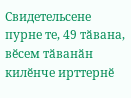Свидетельсене пурне те, 49 тӑвана, вӗсем тӑванӑн килӗнче ирттернӗ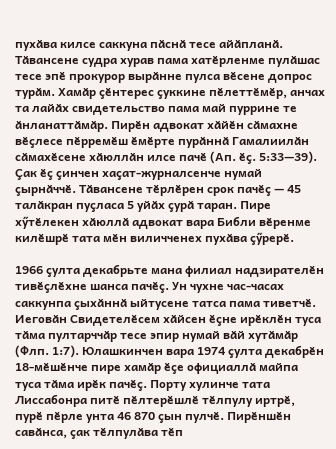пухӑва килсе саккуна пӑснӑ тесе айӑпланӑ. Тӑвансене судра хурав пама хатӗрленме пулӑшас тесе эпӗ прокурор вырӑнне пулса вӗсене допрос турӑм. Хамӑр ҫӗнтерес ҫуккине пӗлеттӗмӗр, анчах та лайӑх свидетельство пама май пуррине те ӑнланаттӑмӑр. Пирӗн адвокат хӑйӗн сӑмахне вӗҫлесе пӗрремӗш ӗмӗрте пурӑннӑ Гамалиилӑн сӑмахӗсене хӑюллӑн илсе пачӗ (Ап. ӗҫ. 5:33—39). Ҫак ӗҫ ҫинчен хаҫат-журналсенче нумай ҫырнӑччӗ. Тӑвансене тӗрлӗрен срок пачӗҫ — 45 талӑкран пуҫласа 5 уйӑх ҫурӑ таран. Пире хӳтӗлекен хӑюллӑ адвокат вара Библи вӗренме килӗшрӗ тата мӗн виличченех пухӑва ҫӳрерӗ.

1966 ҫулта декабрьте мана филиал надзирателӗн тивӗҫлӗхне шанса пачӗҫ. Ун чухне час-часах саккунпа ҫыхӑннӑ ыйтусене татса пама тиветчӗ. Иеговӑн Свидетелӗсем хӑйсен ӗҫне ирӗклӗн туса тӑма пултарччӑр тесе эпир нумай вӑй хутӑмӑр (Флп. 1:7). Юлашкинчен вара 1974 ҫулта декабрӗн 18-мӗшӗнче пире хамӑр ӗҫе официаллӑ майпа туса тӑма ирӗк пачӗҫ. Порту хулинче тата Лиссабонра питӗ пӗлтерӗшлӗ тӗлпулу иртрӗ, пурӗ пӗрле унта 46 870 ҫын пулчӗ. Пирӗншӗн савӑнса, ҫак тӗлпулӑва тӗп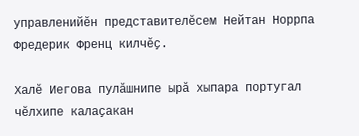управленийӗн представителӗсем Нейтан Норрпа Фредерик Френц килчӗҫ.

Халӗ Иегова пулӑшнипе ырӑ хыпара португал чӗлхипе калаҫакан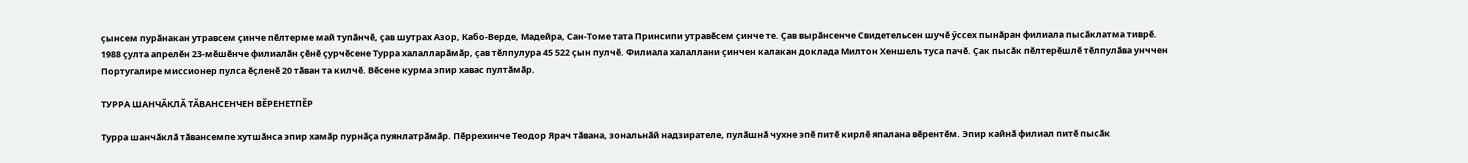ҫынсем пурӑнакан утравсем ҫинче пӗлтерме май тупӑнчӗ, ҫав шутрах Азор, Кабо-Верде, Мадейра, Сан-Томе тата Принсипи утравӗсем ҫинче те. Ҫав вырӑнсенче Свидетельсен шучӗ ӳссех пынӑран филиала пысӑклатма тиврӗ. 1988 ҫулта апрелӗн 23-мӗшӗнче филиалӑн ҫӗнӗ ҫурчӗсене Турра халалларӑмӑр, ҫав тӗлпулура 45 522 ҫын пулчӗ. Филиала халаллани ҫинчен калакан доклада Милтон Хеншель туса пачӗ. Ҫак пысӑк пӗлтерӗшлӗ тӗлпулӑва унччен Португалире миссионер пулса ӗҫленӗ 20 тӑван та килчӗ. Вӗсене курма эпир хавас пултӑмӑр.

ТУРРА ШАНЧӐКЛӐ ТӐВАНСЕНЧЕН ВӖРЕНЕТПӖР

Турра шанчӑклӑ тӑвансемпе хутшӑнса эпир хамӑр пурнӑҫа пуянлатрӑмӑр. Пӗррехинче Теодор Ярач тӑвана, зональнӑй надзирателе, пулӑшнӑ чухне эпӗ питӗ кирлӗ япалана вӗрентӗм. Эпир кайнӑ филиал питӗ пысӑк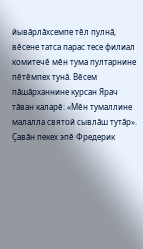йывӑрлӑхсемпе тӗл пулнӑ, вӗсене татса парас тесе филиал комитечӗ мӗн тума пултарнине пӗтӗмпех тунӑ. Вӗсем пӑшӑрханнине курсан Ярач тӑван каларӗ: «Мӗн тумаллине малалла святой сывлӑш тутӑр». Ҫавӑн пекех эпӗ Фредерик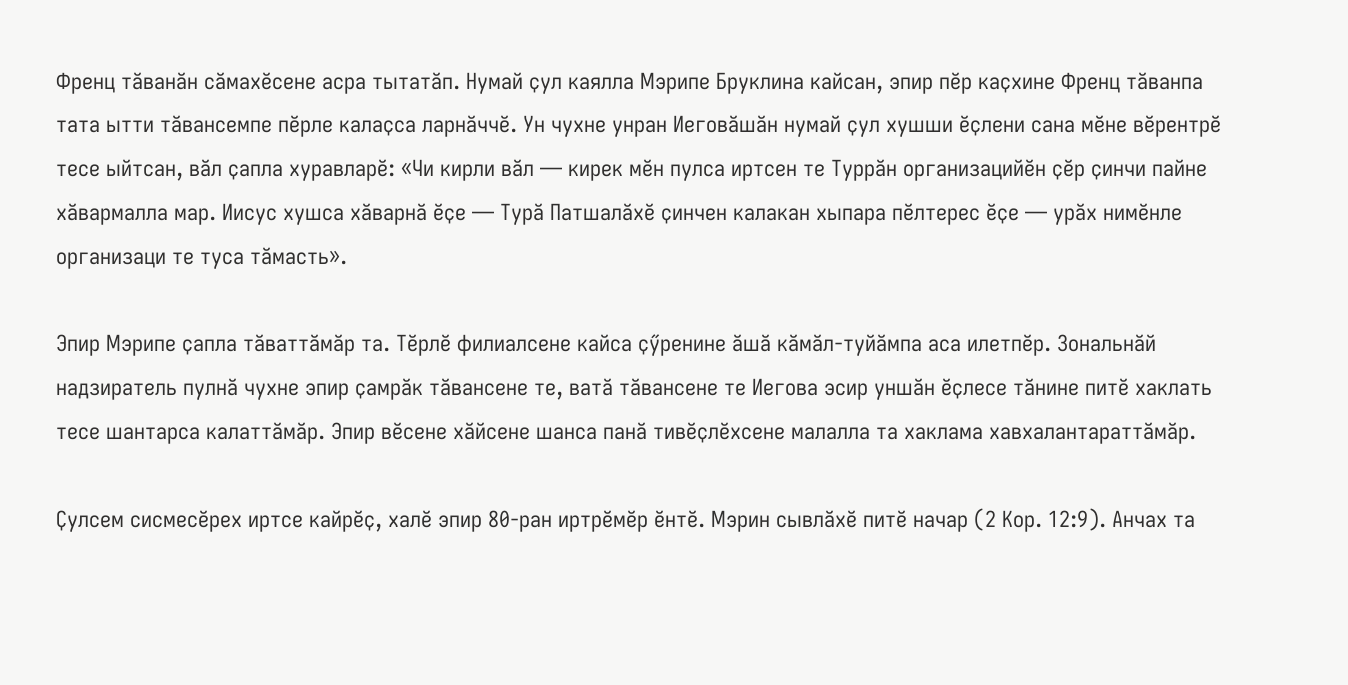Френц тӑванӑн сӑмахӗсене асра тытатӑп. Нумай ҫул каялла Мэрипе Бруклина кайсан, эпир пӗр каҫхине Френц тӑванпа тата ытти тӑвансемпе пӗрле калаҫса ларнӑччӗ. Ун чухне унран Иеговӑшӑн нумай ҫул хушши ӗҫлени сана мӗне вӗрентрӗ тесе ыйтсан, вӑл ҫапла хуравларӗ: «Чи кирли вӑл — кирек мӗн пулса иртсен те Туррӑн организацийӗн ҫӗр ҫинчи пайне хӑвармалла мар. Иисус хушса хӑварнӑ ӗҫе — Турӑ Патшалӑхӗ ҫинчен калакан хыпара пӗлтерес ӗҫе — урӑх нимӗнле организаци те туса тӑмасть».

Эпир Мэрипе ҫапла тӑваттӑмӑр та. Тӗрлӗ филиалсене кайса ҫӳренине ӑшӑ кӑмӑл-туйӑмпа аса илетпӗр. Зональнӑй надзиратель пулнӑ чухне эпир ҫамрӑк тӑвансене те, ватӑ тӑвансене те Иегова эсир уншӑн ӗҫлесе тӑнине питӗ хаклать тесе шантарса калаттӑмӑр. Эпир вӗсене хӑйсене шанса панӑ тивӗҫлӗхсене малалла та хаклама хавхалантараттӑмӑр.

Ҫулсем сисмесӗрех иртсе кайрӗҫ, халӗ эпир 80-ран иртрӗмӗр ӗнтӗ. Мэрин сывлӑхӗ питӗ начар (2 Кор. 12:9). Анчах та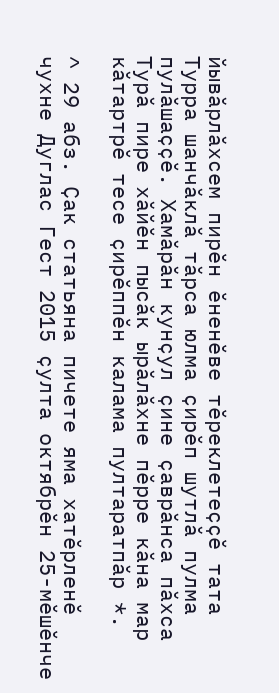йывӑрлӑхсем пирӗн ӗненӗве тӗреклетеҫҫӗ тата Турра шанчӑклӑ тӑрса юлма ҫирӗп шутлӑ пулма пулӑшаҫҫӗ. Хамӑрӑн кунҫул ҫине ҫаврӑнса пӑхса Турӑ пире хӑйӗн пысӑк ырӑлӑхне пӗрре кӑна мар кӑтартрӗ тесе ҫирӗппӗн калама пултаратпӑр *.

^ 29 абз. Ҫак статьяна пичете яма хатӗрленӗ чухне Дуглас Гест 2015 ҫулта октябрӗн 25-мӗшӗнче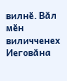вилнӗ. Вӑл мӗн виличченех Иеговӑна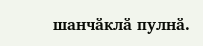шанчӑклӑ пулнӑ.